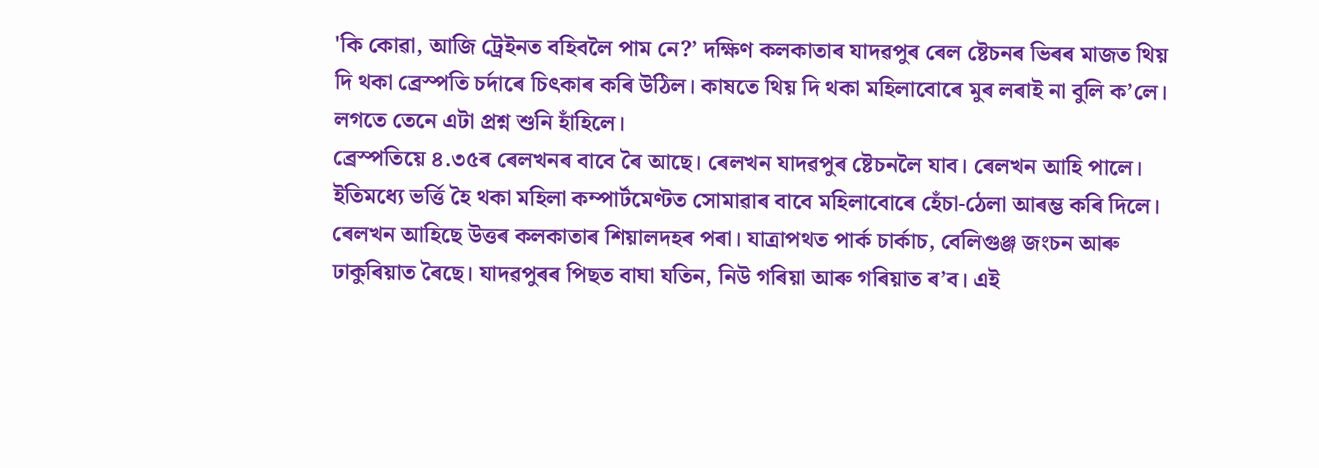'কি কোৱা, আজি ট্ৰেইনত বহিবলৈ পাম নে?’ দক্ষিণ কলকাতাৰ যাদৱপুৰ ৰেল ষ্টেচনৰ ভিৰৰ মাজত থিয় দি থকা ব্ৰেস্পতি চৰ্দাৰে চিৎকাৰ কৰি উঠিল। কাষতে থিয় দি থকা মহিলাবোৰে মুৰ লৰাই না বুলি ক’লে। লগতে তেনে এটা প্ৰশ্ন শুনি হাঁহিলে।
ব্ৰেস্পতিয়ে ৪.৩৫ৰ ৰেলখনৰ বাবে ৰৈ আছে। ৰেলখন যাদৱপুৰ ষ্টেচনলৈ যাব। ৰেলখন আহি পালে। ইতিমধ্যে ভৰ্ত্তি হৈ থকা মহিলা কম্পাৰ্টমেণ্টত সোমাৱাৰ বাবে মহিলাবোৰে হেঁচা-ঠেলা আৰম্ভ কৰি দিলে।
ৰেলখন আহিছে উত্তৰ কলকাতাৰ শিয়ালদহৰ পৰা। যাত্ৰাপথত পাৰ্ক চাৰ্কাচ, বেলিগুঞ্জ জংচন আৰু ঢাকুৰিয়াত ৰৈছে। যাদৱপুৰৰ পিছত বাঘা যতিন, নিউ গৰিয়া আৰু গৰিয়াত ৰ’ব। এই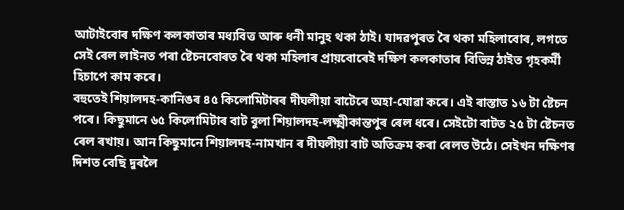আটাইবোৰ দক্ষিণ কলকাতাৰ মধ্যবিত্ত আৰু ধনী মানুহ থকা ঠাই। যাদৱপুৰত ৰৈ থকা মহিলাবোৰ, লগতে সেই ৰেল লাইনত পৰা ষ্টেচনবোৰত ৰৈ থকা মহিলাৰ প্ৰায়বোৰেই দক্ষিণ কলকাতাৰ বিভিন্ন ঠাইত গৃহকৰ্মী হিচাপে কাম কৰে।
বহুতেই শিয়ালদহ-কানিঙৰ ৪৫ কিলোমিটাৰৰ দীঘলীয়া বাটেৰে অহা-যোৱা কৰে। এই ৰাস্তাত ১৬ টা ষ্টেচন পৰে। কিছুমানে ৬৫ কিলোমিটাৰ বাট বুলা শিয়ালদহ-লক্ষ্মীকান্তপুৰ ৰেল ধৰে। সেইটো বাটত ২৫ টা ষ্টেচনত ৰেল ৰখায়। আন কিছুমানে শিয়ালদহ-নামখান ৰ দীঘলীয়া বাট অতিক্ৰম কৰা ৰেলত উঠে। সেইখন দক্ষিণৰ দিশত বেছি দুৰলৈ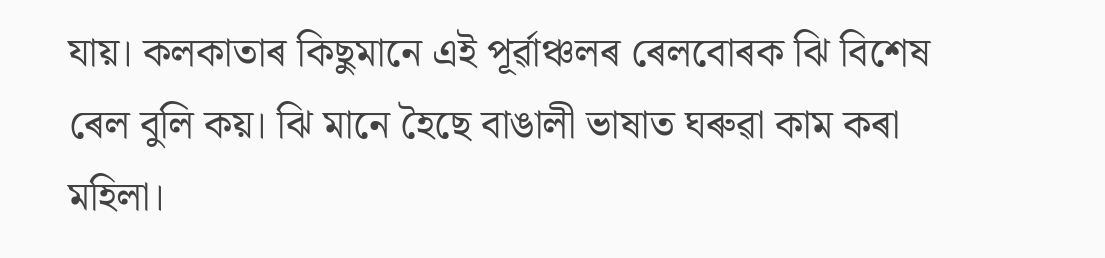যায়। কলকাতাৰ কিছুমানে এই পূৰ্ৱাঞ্চলৰ ৰেলবোৰক ঝি বিশেষ ৰেল বুলি কয়। ঝি মানে হৈছে বাঙালী ভাষাত ঘৰুৱা কাম কৰা মহিলা।